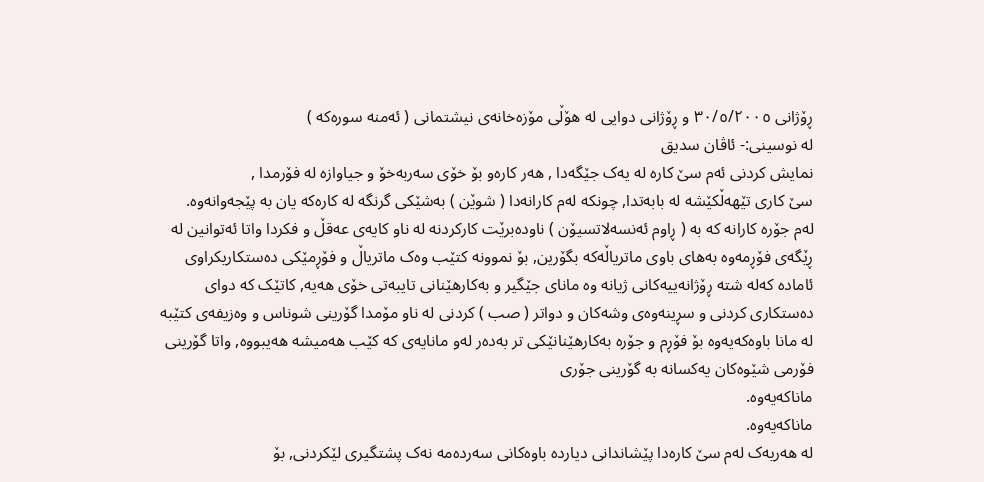ڕۆژانى ٣٠/٥/٢٠٠٥ و ڕۆژانى دوایى لە هۆڵى مۆزەخانەى نیشتمانى ( ئەمنە سورەکە )
لە نوسینى:- ئاڤان سدیق
نمایش کردنى ئەم سێ کارە لە یەک جێگەدا , هەر کارەو بۆ خۆى سەربەخۆ و جیاوازە لە فۆرمدا ,
سێ کارى تێهەڵکێشە لە بابەتدا, چونکە لەم کارانەدا ( شوێن ) بەشێکى گرنگە لە کارەکە یان بە پێجەوانەوە.
لەم جۆرە کارانە کە بە ( ڕاوم ئەنسەلاتسیۆن ) ناودەبرێت کارکردنە لە ناو کایەى عەقڵ و فکردا واتا ئەتوانین لە ڕێگەى فۆڕمەوە بەهاى باوى ماتریاڵەکە بگۆرین, بۆ نموونە کتێب وەک ماتریاڵ و فۆڕمێکى دەستکاریکراوى ئامادە کەلە شتە ڕۆژانەییەکانى ژیانە وە ماناى جێگیر و بەکارهێنانى تایبەتى خۆى هەیە, کاتێک کە دواى دەستکارى کردنى و سڕینەوەى وشەکان و دواتر ( صب ) کردنى لە ناو مۆمدا گۆرینى شوناس و وەزیفەى کتێبە لە مانا باوەکەیەوە بۆ فۆڕم و جۆرە بەکارهێنانێکى تر بەدەر لەو مانایەى کە کێب هەمیشە هەیبووە, واتا گۆرینى فۆرمى شێوەکان یەکسانە بە گۆرینى جۆرى
ماناکەیەوە.
ماناکەیەوە.
لە هەریەک لەم سێ کارەدا پێشاندانى دیاردە باوەکانى سەردەمە نەک پشتگیرى لێکردنى, بۆ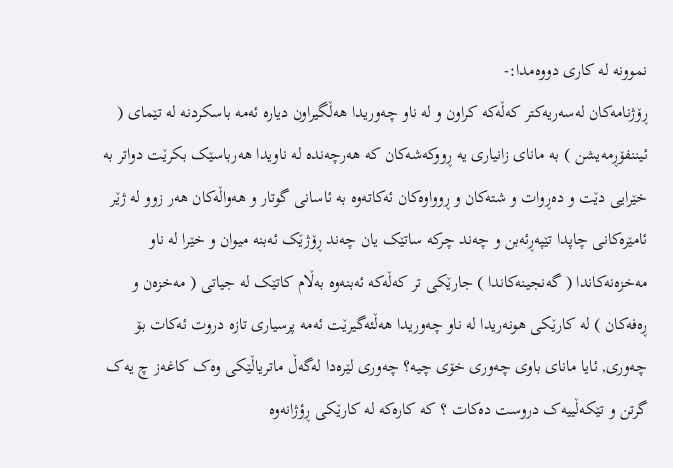نموونە لە کارى دووەمدا:-
ڕۆژنامەکان لەسەریەکتر کەڵەکە کراون و لە ناو چەوریدا هەڵگیراون دیارە ئەمە باسکردنە لە تێماى ( ئیننفۆڕمەیشن ) بە ماناى زانیارى یە ڕووکەشەکان کە هەرچەندە لە ناویدا هەرباسێک بکرێت دواتر بە خێرایى دێت و دەڕوات و شتەکان و ڕوواوەکان ئەکاتەوە بە ئاسانى گوتار و هەواڵەکان هەر زوو لە ژێر ئامێرەکانى چاپدا تێپەڕئەبن و چەند چرکە ساتێک یان چەند ڕۆژێک ئەبنە میوان و خێرا لە ناو مەخزەنەکاندا ( گەنجینەکاندا ) جارێکى تر کەڵەکە ئەبنەوە بەڵام کاتێک لە جیاتى ( مەخزەن و ڕەفەکان ) لە کارێکى هونەریدا لە ناو چەوریدا هەڵئەگیرێت ئەمە پرسیارى تازە دروت ئەکات بۆ چەورى, ئایا ماناى باوى چەورى خۆى چیە؟ چەورى لێرەدا لەگەڵ ماتریاڵێکى وەک کاغەز چ یەک گرتن و تێکەڵییەک دروست دەکات ؟ کە کارەکە لە کارێکى ڕؤژانەوە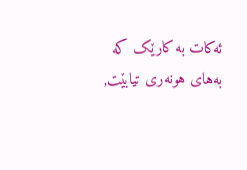ئەکات بە کارێک کە بەهاى هونەرى تیابێت,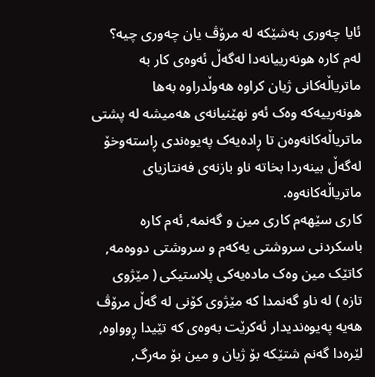ئایا چەورى بەشێکە لە مرۆڤ یان چەورى چیە؟
لەم کارە هونەرییانەدا لەگەڵ ئەوەى کار بە ماتریاڵەکانى ژیان کراوە هەوڵدراوە بەها هونەرییەکە وەک ئەو نهێنیانەى هەمیشە لە پشتى ماتریاڵەکانەوەن تا ڕادەیەک پەیوەندى ڕاستەوخۆ لەگەڵ بینەردا بخاتە ناو بازنەى فەنتازیاى ماتریاڵەکانەوە.
کارى سێهەم کارى مین و گەنمە, ئەم کارە باسکردنى سروشتى یەکەم و سروشتى دووەمە, کاتێک مین وەک مادەیەکى پلاستیکى ( مێژوى تازە ) لە ناو گەنمدا کە مێژوى کۆنى لە گەڵ مرۆڤ هەیە پەیوەندیدار ئەکرێت بەوەى کە تێیدا ڕوواوە,
لێرەدا گەنم شتێکە بۆ ژیان و مین بۆ مەرگ,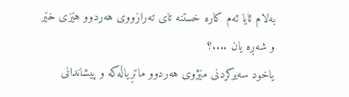بەلام ئایا ئەم کارە خستنە تاى تەرازووى هەردوو هێزى خێر و شەڕە یان ....؟
یاخود سەیرکردنى مێژوى هەردوو ماتڕیاڵەکە و پیشاندانى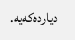دیاردەکەیە.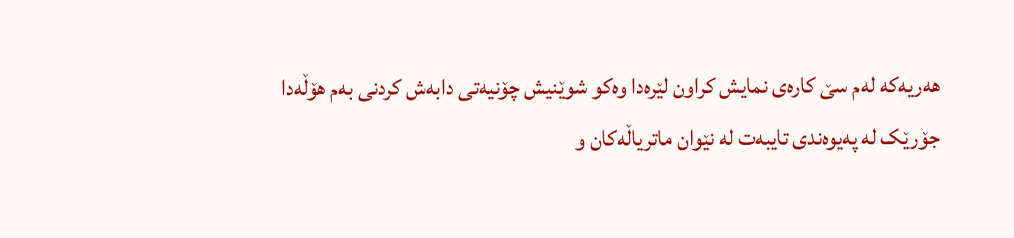هەریەکە لەم سێ کارەى نمایش کراون لێرەدا وەکو شوێنیش چۆنیەتى دابەش کردنى بەم هۆڵەدا جۆرێک لە پەیوەندى تایبەت لە نێوان ماتریاڵەکان و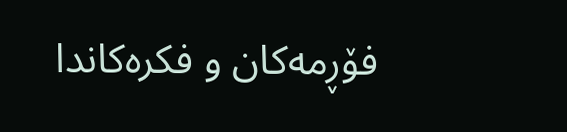فۆڕمەکان و فکرەکاندا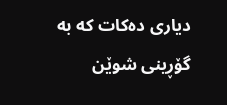دیارى دەکات کە بە گۆڕینى شوێن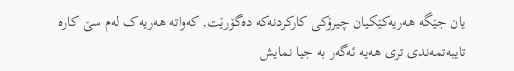یان جێگە هەریەکێکیان چیرۆکى کارکردنەکە دەگۆرێت, کەواتە هەریەک لەم سێ کارە تایبەتمەندى ترى هەیە ئەگەر بە جیا نمایش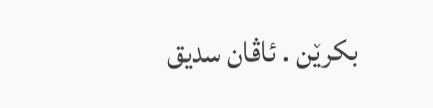بکرێن . ئاڤان سدیق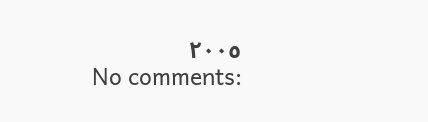٢٠٠٥
No comments: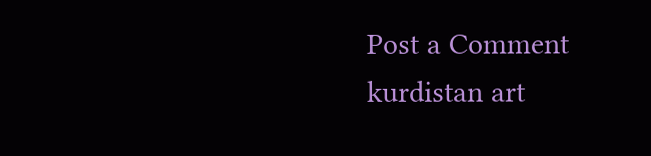Post a Comment
kurdistan art